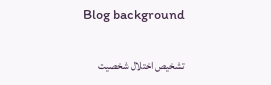Blog background

تشخیص اختلال شخصیت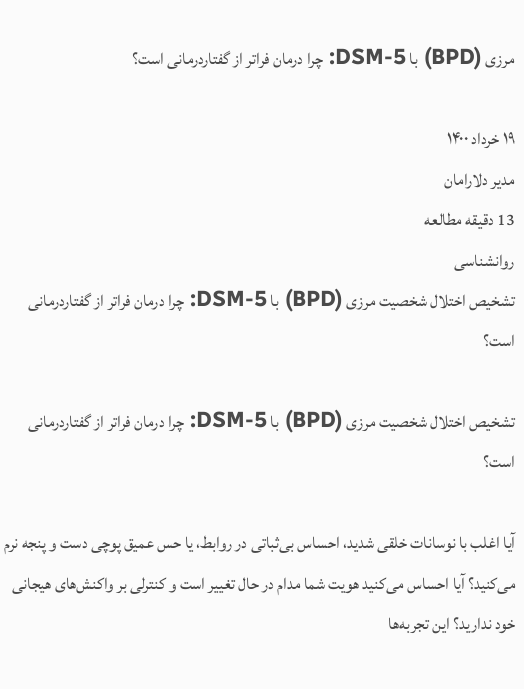مرزی (BPD) با DSM-5: چرا درمان فراتر از گفتاردرمانی است؟

۱۹ خرداد ۱۴۰۰
مدیر دلارامان
13 دقیقه مطالعه
روانشناسی
تشخیص اختلال شخصیت مرزی (BPD) با DSM-5: چرا درمان فراتر از گفتاردرمانی است؟

تشخیص اختلال شخصیت مرزی (BPD) با DSM-5: چرا درمان فراتر از گفتاردرمانی است؟

آیا اغلب با نوسانات خلقی شدید، احساس بی‌ثباتی در روابط، یا حس عمیق پوچی دست و پنجه نرم می‌کنید؟ آیا احساس می‌کنید هویت شما مدام در حال تغییر است و کنترلی بر واکنش‌های هیجانی خود ندارید؟ این تجربه‌ها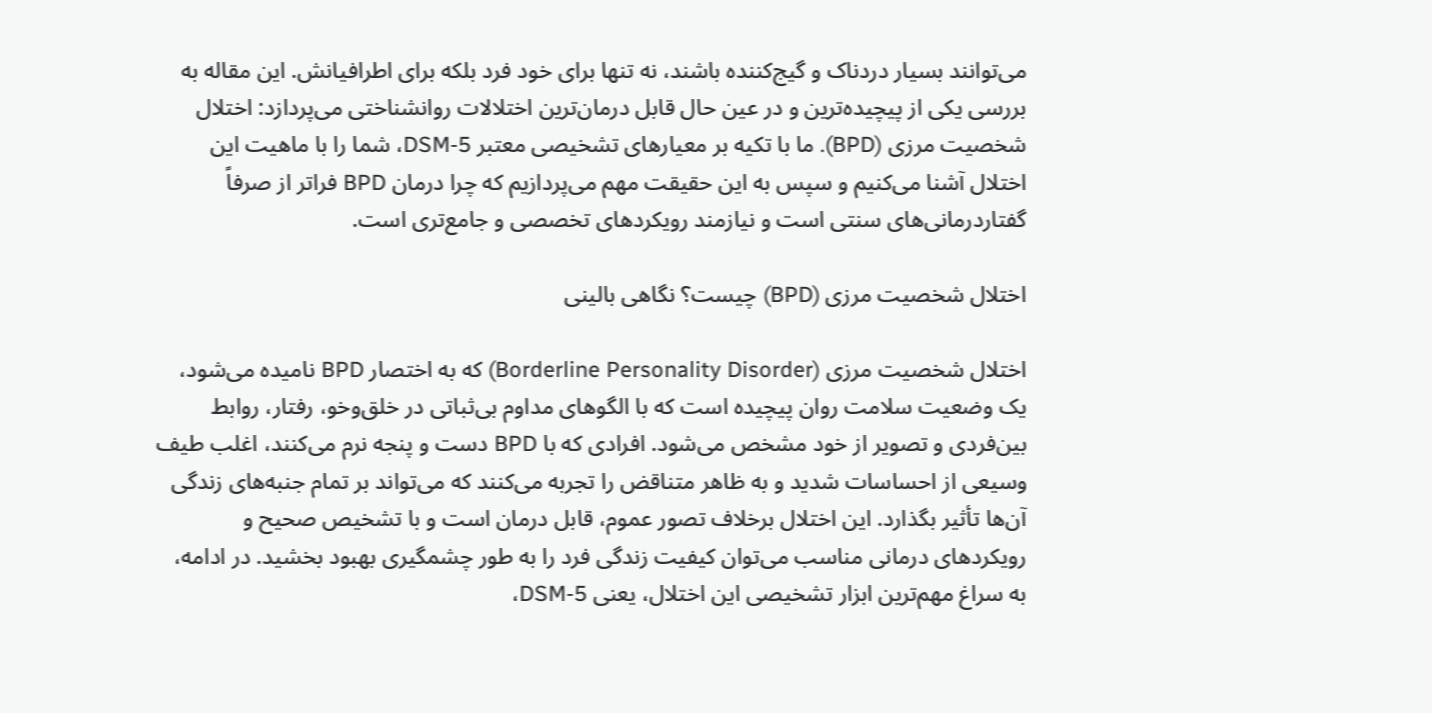می‌توانند بسیار دردناک و گیج‌کننده باشند، نه تنها برای خود فرد بلکه برای اطرافیانش. این مقاله به بررسی یکی از پیچیده‌ترین و در عین حال قابل درمان‌ترین اختلالات روانشناختی می‌پردازد: اختلال شخصیت مرزی (BPD). ما با تکیه بر معیارهای تشخیصی معتبر DSM-5، شما را با ماهیت این اختلال آشنا می‌کنیم و سپس به این حقیقت مهم می‌پردازیم که چرا درمان BPD فراتر از صرفاً گفتاردرمانی‌های سنتی است و نیازمند رویکردهای تخصصی و جامع‌تری است.

اختلال شخصیت مرزی (BPD) چیست؟ نگاهی بالینی

اختلال شخصیت مرزی (Borderline Personality Disorder) که به اختصار BPD نامیده می‌شود، یک وضعیت سلامت روان پیچیده است که با الگوهای مداوم بی‌ثباتی در خلق‌وخو، رفتار، روابط بین‌فردی و تصویر از خود مشخص می‌شود. افرادی که با BPD دست و پنجه نرم می‌کنند، اغلب طیف وسیعی از احساسات شدید و به ظاهر متناقض را تجربه می‌کنند که می‌تواند بر تمام جنبه‌های زندگی آن‌ها تأثیر بگذارد. این اختلال برخلاف تصور عموم، قابل درمان است و با تشخیص صحیح و رویکردهای درمانی مناسب می‌توان کیفیت زندگی فرد را به طور چشمگیری بهبود بخشید. در ادامه، به سراغ مهم‌ترین ابزار تشخیصی این اختلال، یعنی DSM-5،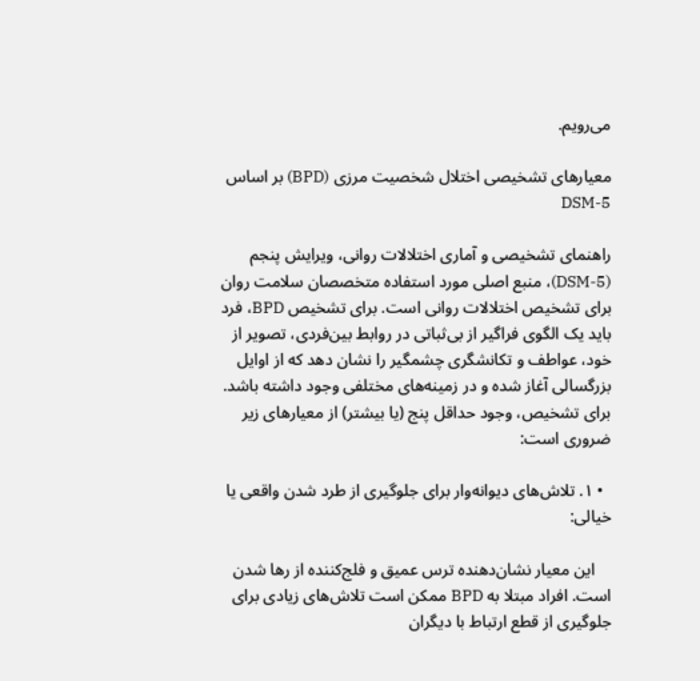می‌رویم.

معیارهای تشخیصی اختلال شخصیت مرزی (BPD) بر اساس DSM-5

راهنمای تشخیصی و آماری اختلالات روانی، ویرایش پنجم (DSM-5)، منبع اصلی مورد استفاده متخصصان سلامت روان برای تشخیص اختلالات روانی است. برای تشخیص BPD، فرد باید یک الگوی فراگیر از بی‌ثباتی در روابط بین‌فردی، تصویر از خود، عواطف و تکانشگری چشمگیر را نشان دهد که از اوایل بزرگسالی آغاز شده و در زمینه‌های مختلفی وجود داشته باشد. برای تشخیص، وجود حداقل پنج (یا بیشتر) از معیارهای زیر ضروری است:

  • ۱. تلاش‌های دیوانه‌وار برای جلوگیری از طرد شدن واقعی یا خیالی:

    این معیار نشان‌دهنده ترس عمیق و فلج‌کننده از رها شدن است. افراد مبتلا به BPD ممکن است تلاش‌های زیادی برای جلوگیری از قطع ارتباط با دیگران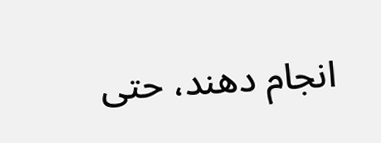انجام دهند، حتی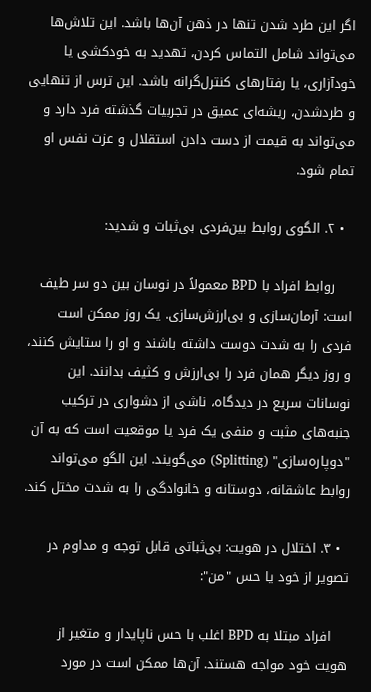اگر این طرد شدن تنها در ذهن آن‌ها باشد. این تلاش‌ها می‌تواند شامل التماس کردن، تهدید به خودکشی یا خودآزاری، یا رفتارهای کنترل‌گرانه باشد. این ترس از تنهایی و طردشدن، ریشه‌ای عمیق در تجربیات گذشته فرد دارد و می‌تواند به قیمت از دست دادن استقلال و عزت نفس او تمام شود.

  • ۲. الگوی روابط بین‌فردی بی‌ثبات و شدید:

    روابط افراد با BPD معمولاً در نوسان بین دو سر طیف است: آرمان‌سازی و بی‌ارزش‌سازی. یک روز ممکن است فردی را به شدت دوست داشته باشند و او را ستایش کنند، و روز دیگر همان فرد را بی‌ارزش و کثیف بدانند. این نوسانات سریع در دیدگاه، ناشی از دشواری در ترکیب جنبه‌های مثبت و منفی یک فرد یا موقعیت است که به آن "دوپاره‌سازی" (Splitting) می‌گویند. این الگو می‌تواند روابط عاشقانه، دوستانه و خانوادگی را به شدت مختل کند.

  • ۳. اختلال در هویت: بی‌ثباتی قابل توجه و مداوم در تصویر از خود یا حس "من":

    افراد مبتلا به BPD اغلب با حس ناپایدار و متغیر از هویت خود مواجه هستند. آن‌ها ممکن است در مورد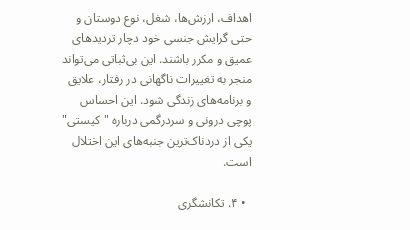اهداف، ارزش‌ها، شغل، نوع دوستان و حتی گرایش جنسی خود دچار تردیدهای عمیق و مکرر باشند. این بی‌ثباتی می‌تواند منجر به تغییرات ناگهانی در رفتار، علایق و برنامه‌های زندگی شود. این احساس پوچی درونی و سردرگمی درباره "کیستی" یکی از دردناک‌ترین جنبه‌های این اختلال است.

  • ۴. تکانشگری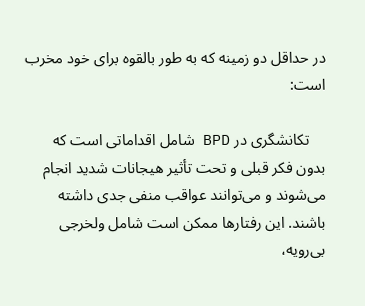در حداقل دو زمینه که به طور بالقوه برای خود مخرب است:

    تکانشگری در BPD شامل اقداماتی است که بدون فکر قبلی و تحت تأثیر هیجانات شدید انجام می‌شوند و می‌توانند عواقب منفی جدی داشته باشند. این رفتارها ممکن است شامل ولخرجی بی‌رویه،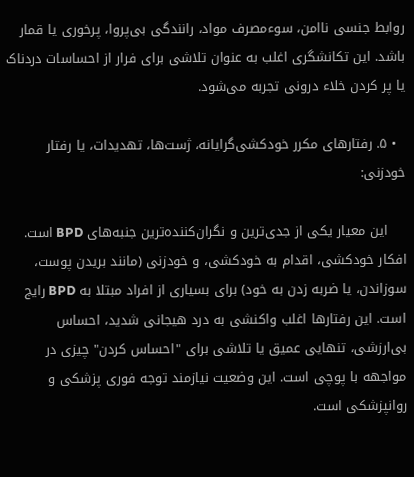روابط جنسی ناامن، سوءمصرف مواد، رانندگی بی‌پروا، پرخوری یا قمار باشد. این تکانشگری اغلب به عنوان تلاشی برای فرار از احساسات دردناک یا پر کردن خلاء درونی تجربه می‌شود.

  • ۵. رفتارهای مکرر خودکشی‌گرایانه، ژست‌ها، تهدیدات، یا رفتار خودزنی:

    این معیار یکی از جدی‌ترین و نگران‌کننده‌ترین جنبه‌های BPD است. افکار خودکشی، اقدام به خودکشی، و خودزنی (مانند بریدن پوست، سوزاندن، یا ضربه زدن به خود) برای بسیاری از افراد مبتلا به BPD رایج است. این رفتارها اغلب واکنشی به درد هیجانی شدید، احساس بی‌ارزشی، تنهایی عمیق یا تلاشی برای "احساس کردن" چیزی در مواجهه با پوچی است. این وضعیت نیازمند توجه فوری پزشکی و روانپزشکی است.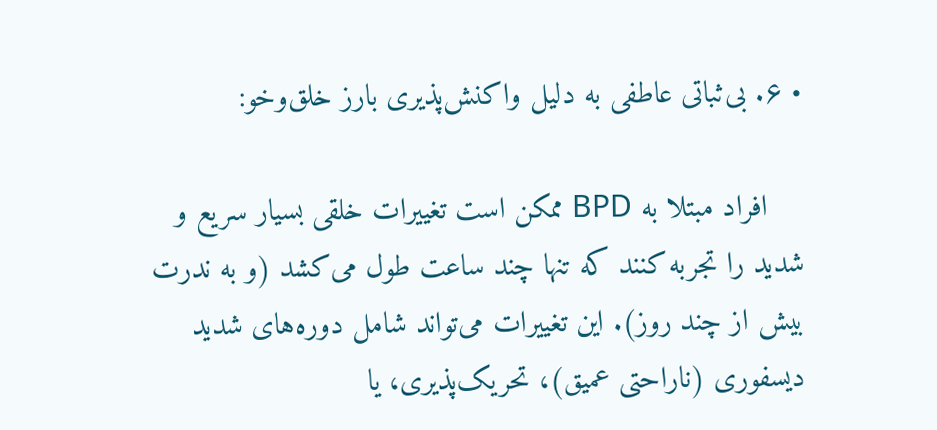• ۶. بی‌ثباتی عاطفی به دلیل واکنش‌پذیری بارز خلق‌وخو:

    افراد مبتلا به BPD ممکن است تغییرات خلقی بسیار سریع و شدید را تجربه کنند که تنها چند ساعت طول می‌کشد (و به ندرت بیش از چند روز). این تغییرات می‌تواند شامل دوره‌های شدید دیسفوری (ناراحتی عمیق)، تحریک‌پذیری، یا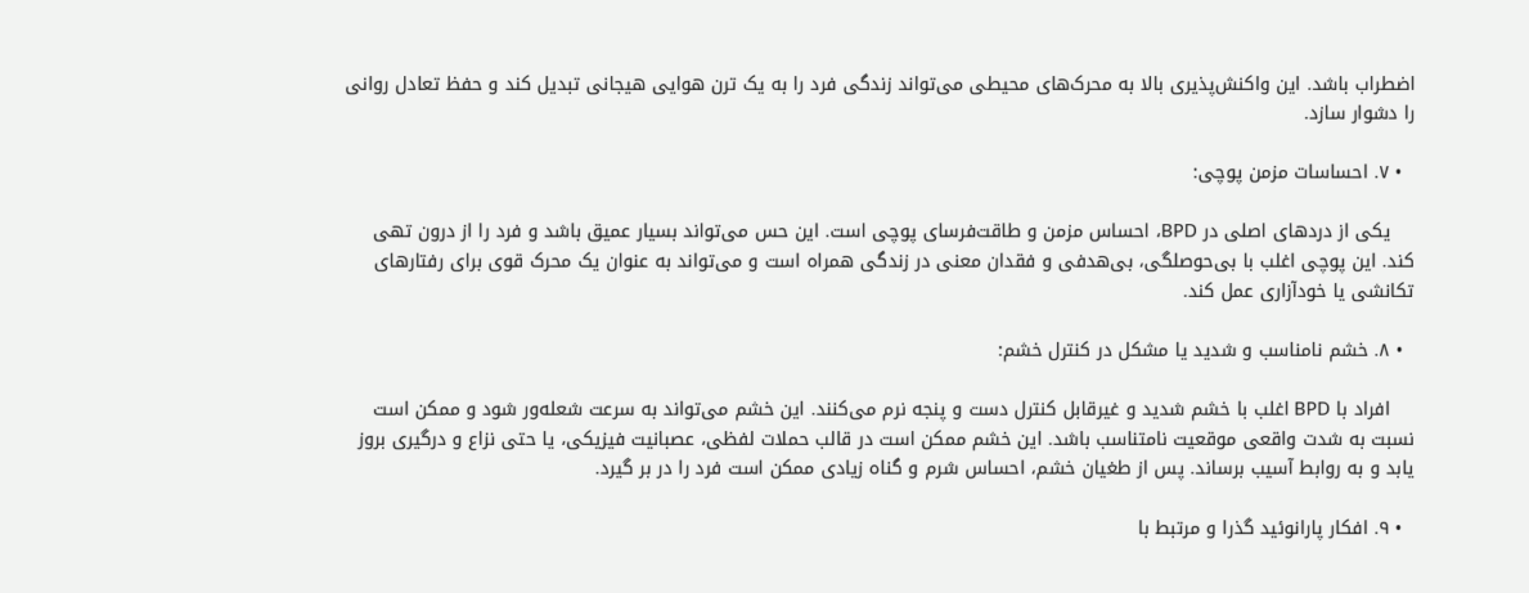اضطراب باشد. این واکنش‌پذیری بالا به محرک‌های محیطی می‌تواند زندگی فرد را به یک ترن هوایی هیجانی تبدیل کند و حفظ تعادل روانی را دشوار سازد.

  • ۷. احساسات مزمن پوچی:

    یکی از دردهای اصلی در BPD، احساس مزمن و طاقت‌فرسای پوچی است. این حس می‌تواند بسیار عمیق باشد و فرد را از درون تهی کند. این پوچی اغلب با بی‌حوصلگی، بی‌هدفی و فقدان معنی در زندگی همراه است و می‌تواند به عنوان یک محرک قوی برای رفتارهای تکانشی یا خودآزاری عمل کند.

  • ۸. خشم نامناسب و شدید یا مشکل در کنترل خشم:

    افراد با BPD اغلب با خشم شدید و غیرقابل کنترل دست و پنجه نرم می‌کنند. این خشم می‌تواند به سرعت شعله‌ور شود و ممکن است نسبت به شدت واقعی موقعیت نامتناسب باشد. این خشم ممکن است در قالب حملات لفظی، عصبانیت فیزیکی، یا حتی نزاع و درگیری بروز یابد و به روابط آسیب برساند. پس از طغیان خشم، احساس شرم و گناه زیادی ممکن است فرد را در بر گیرد.

  • ۹. افکار پارانوئید گذرا و مرتبط با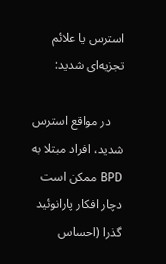استرس یا علائم تجزیه‌ای شدید:

    در مواقع استرس شدید، افراد مبتلا به BPD ممکن است دچار افکار پارانوئید گذرا (احساس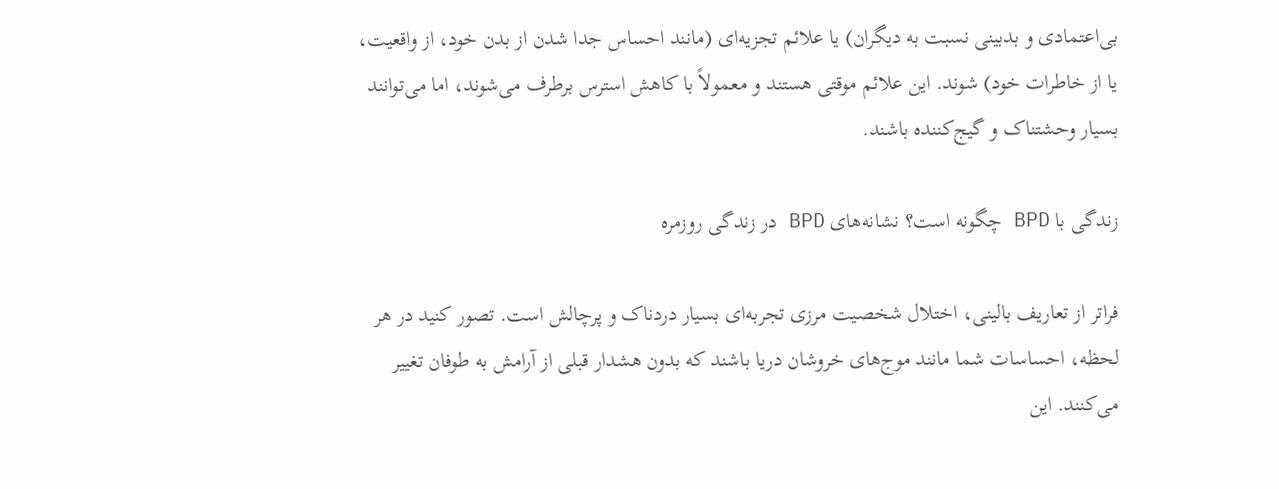بی‌اعتمادی و بدبینی نسبت به دیگران) یا علائم تجزیه‌ای (مانند احساس جدا شدن از بدن خود، از واقعیت، یا از خاطرات خود) شوند. این علائم موقتی هستند و معمولاً با کاهش استرس برطرف می‌شوند، اما می‌توانند بسیار وحشتناک و گیج‌کننده باشند.

زندگی با BPD چگونه است؟ نشانه‌های BPD در زندگی روزمره

فراتر از تعاریف بالینی، اختلال شخصیت مرزی تجربه‌ای بسیار دردناک و پرچالش است. تصور کنید در هر لحظه، احساسات شما مانند موج‌های خروشان دریا باشند که بدون هشدار قبلی از آرامش به طوفان تغییر می‌کنند. این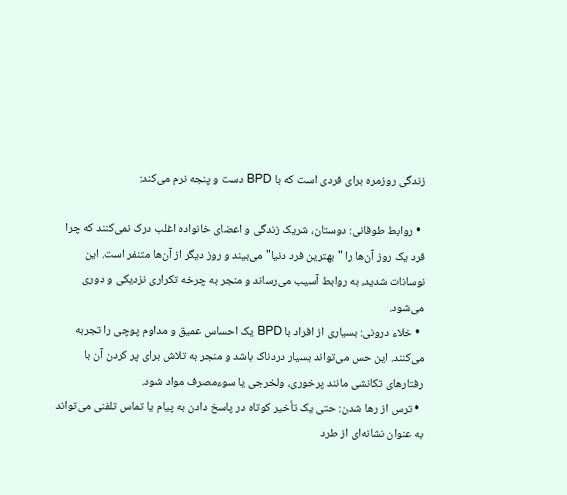زندگی روزمره برای فردی است که با BPD دست و پنجه نرم می‌کند:

  • روابط طوفانی: دوستان، شریک زندگی و اعضای خانواده اغلب درک نمی‌کنند که چرا فرد یک روز آن‌ها را "بهترین فرد دنیا" می‌بیند و روز دیگر از آن‌ها متنفر است. این نوسانات شدید، به روابط آسیب می‌رساند و منجر به چرخه تکراری نزدیکی و دوری می‌شود.
  • خلاء درونی: بسیاری از افراد با BPD یک احساس عمیق و مداوم پوچی را تجربه می‌کنند. این حس می‌تواند بسیار دردناک باشد و منجر به تلاش برای پر کردن آن با رفتارهای تکانشی مانند پرخوری، ولخرجی یا سوءمصرف مواد شود.
  • ترس از رها شدن: حتی یک تأخیر کوتاه در پاسخ دادن به پیام یا تماس تلفنی می‌تواند به عنوان نشانه‌ای از طرد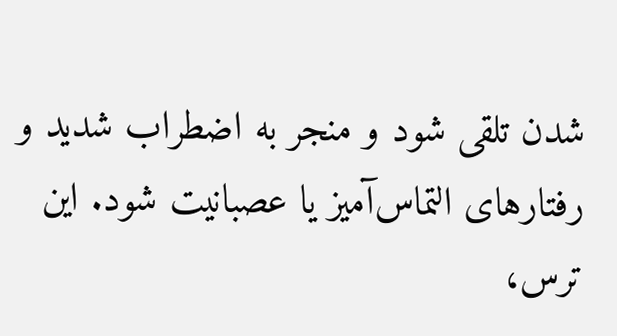شدن تلقی شود و منجر به اضطراب شدید و رفتارهای التماس‌آمیز یا عصبانیت شود. این ترس،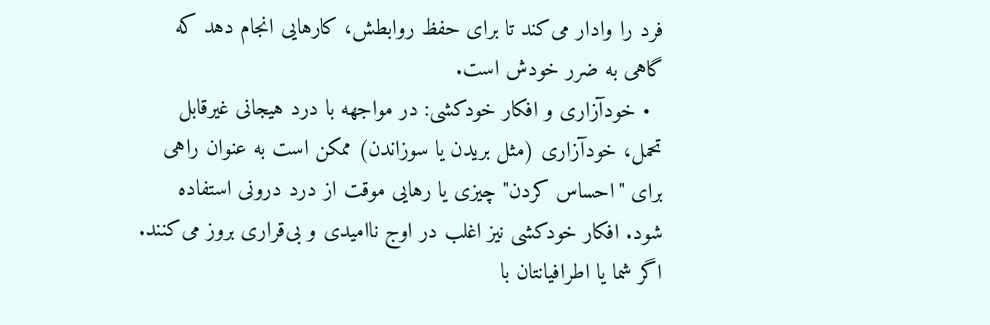فرد را وادار می‌کند تا برای حفظ روابطش، کارهایی انجام دهد که گاهی به ضرر خودش است.
  • خودآزاری و افکار خودکشی: در مواجهه با درد هیجانی غیرقابل تحمل، خودآزاری (مثل بریدن یا سوزاندن) ممکن است به عنوان راهی برای "احساس کردن" چیزی یا رهایی موقت از درد درونی استفاده شود. افکار خودکشی نیز اغلب در اوج ناامیدی و بی‌قراری بروز می‌کنند. اگر شما یا اطرافیانتان با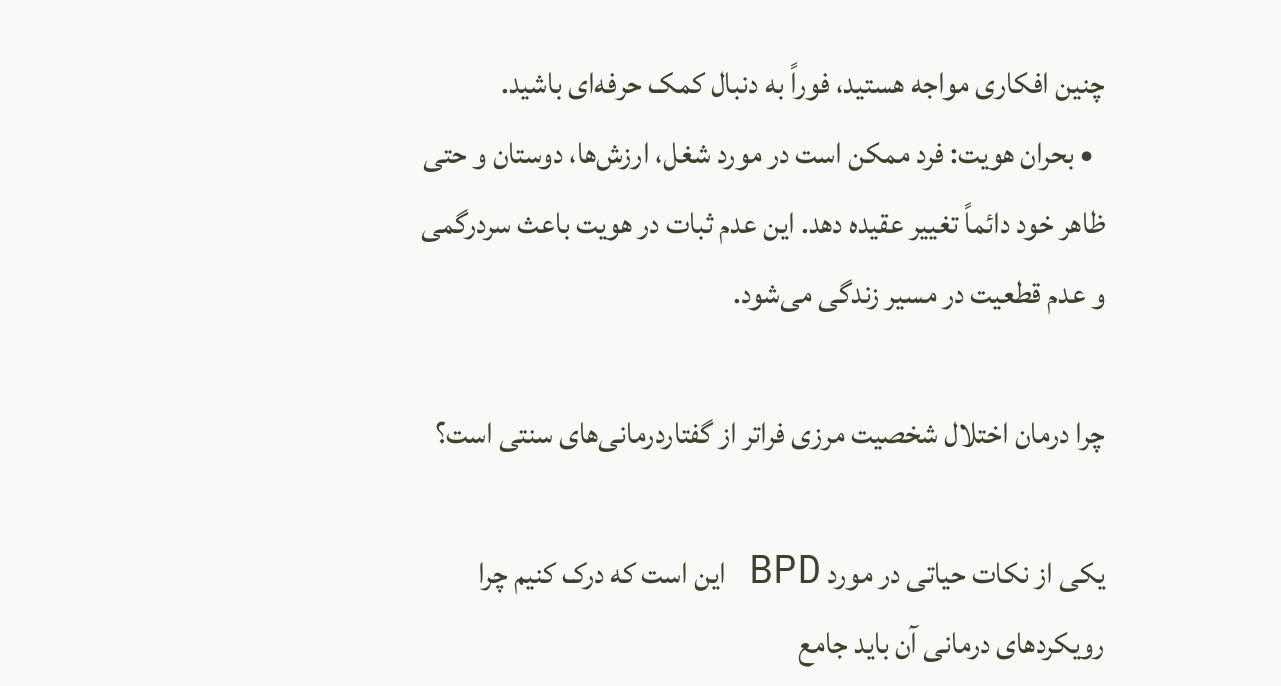چنین افکاری مواجه هستید، فوراً به دنبال کمک حرفه‌ای باشید.
  • بحران هویت: فرد ممکن است در مورد شغل، ارزش‌ها، دوستان و حتی ظاهر خود دائماً تغییر عقیده دهد. این عدم ثبات در هویت باعث سردرگمی و عدم قطعیت در مسیر زندگی می‌شود.

چرا درمان اختلال شخصیت مرزی فراتر از گفتاردرمانی‌های سنتی است؟

یکی از نکات حیاتی در مورد BPD این است که درک کنیم چرا رویکردهای درمانی آن باید جامع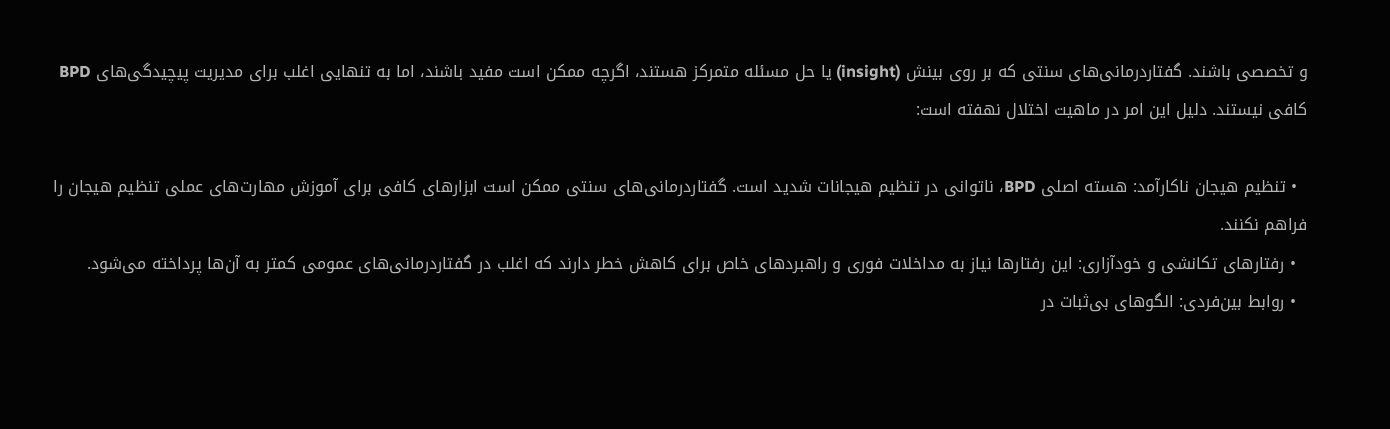و تخصصی باشند. گفتاردرمانی‌های سنتی که بر روی بینش (insight) یا حل مسئله متمرکز هستند، اگرچه ممکن است مفید باشند، اما به تنهایی اغلب برای مدیریت پیچیدگی‌های BPD کافی نیستند. دلیل این امر در ماهیت اختلال نهفته است:

  • تنظیم هیجان ناکارآمد: هسته اصلی BPD، ناتوانی در تنظیم هیجانات شدید است. گفتاردرمانی‌های سنتی ممکن است ابزارهای کافی برای آموزش مهارت‌های عملی تنظیم هیجان را فراهم نکنند.
  • رفتارهای تکانشی و خودآزاری: این رفتارها نیاز به مداخلات فوری و راهبردهای خاص برای کاهش خطر دارند که اغلب در گفتاردرمانی‌های عمومی کمتر به آن‌ها پرداخته می‌شود.
  • روابط بین‌فردی: الگوهای بی‌ثبات در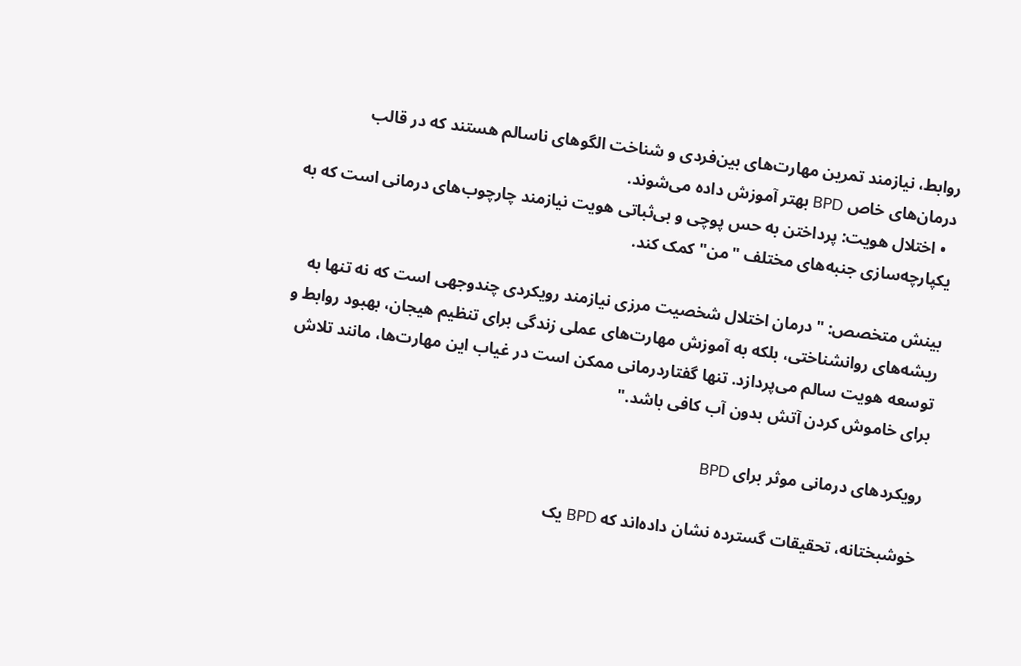روابط، نیازمند تمرین مهارت‌های بین‌فردی و شناخت الگوهای ناسالم هستند که در قالب درمان‌های خاص BPD بهتر آموزش داده می‌شوند.
  • اختلال هویت: پرداختن به حس پوچی و بی‌ثباتی هویت نیازمند چارچوب‌های درمانی است که به یکپارچه‌سازی جنبه‌های مختلف "من" کمک کند.

بینش متخصص: "درمان اختلال شخصیت مرزی نیازمند رویکردی چندوجهی است که نه تنها به ریشه‌های روانشناختی، بلکه به آموزش مهارت‌های عملی زندگی برای تنظیم هیجان، بهبود روابط و توسعه هویت سالم می‌پردازد. تنها گفتاردرمانی ممکن است در غیاب این مهارت‌ها، مانند تلاش برای خاموش کردن آتش بدون آب کافی باشد."

رویکردهای درمانی موثر برای BPD

خوشبختانه، تحقیقات گسترده نشان داده‌اند که BPD یک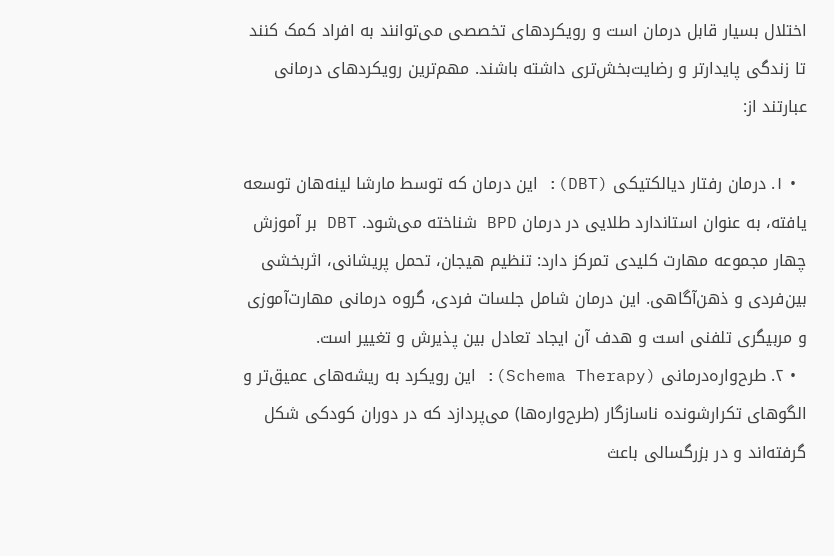اختلال بسیار قابل درمان است و رویکردهای تخصصی می‌توانند به افراد کمک کنند تا زندگی پایدارتر و رضایت‌بخش‌تری داشته باشند. مهم‌ترین رویکردهای درمانی عبارتند از:

  • ۱. درمان رفتار دیالکتیکی (DBT): این درمان که توسط مارشا لینه‌هان توسعه یافته، به عنوان استاندارد طلایی در درمان BPD شناخته می‌شود. DBT بر آموزش چهار مجموعه مهارت کلیدی تمرکز دارد: تنظیم هیجان، تحمل پریشانی، اثربخشی بین‌فردی و ذهن‌آگاهی. این درمان شامل جلسات فردی، گروه درمانی مهارت‌آموزی و مربیگری تلفنی است و هدف آن ایجاد تعادل بین پذیرش و تغییر است.
  • ۲. طرح‌واره‌درمانی (Schema Therapy): این رویکرد به ریشه‌های عمیق‌تر و الگوهای تکرارشونده ناسازگار (طرح‌واره‌ها) می‌پردازد که در دوران کودکی شکل گرفته‌اند و در بزرگسالی باعث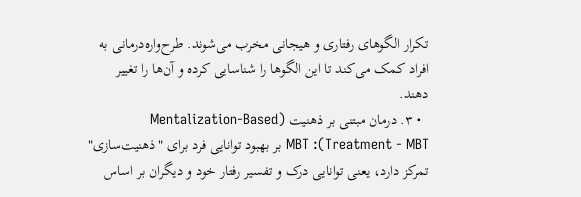تکرار الگوهای رفتاری و هیجانی مخرب می‌شوند. طرح‌واره‌درمانی به افراد کمک می‌کند تا این الگوها را شناسایی کرده و آن‌ها را تغییر دهند.
  • ۳. درمان مبتنی بر ذهنیت (Mentalization-Based Treatment - MBT): MBT بر بهبود توانایی فرد برای "ذهنیت‌سازی" تمرکز دارد، یعنی توانایی درک و تفسیر رفتار خود و دیگران بر اساس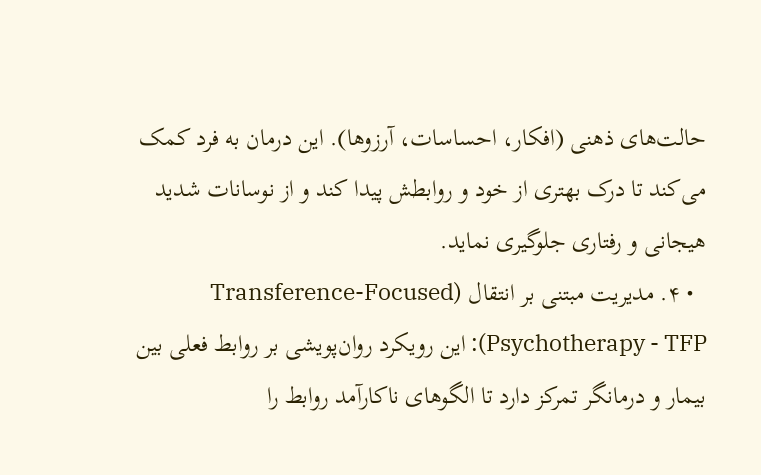حالت‌های ذهنی (افکار، احساسات، آرزوها). این درمان به فرد کمک می‌کند تا درک بهتری از خود و روابطش پیدا کند و از نوسانات شدید هیجانی و رفتاری جلوگیری نماید.
  • ۴. مدیریت مبتنی بر انتقال (Transference-Focused Psychotherapy - TFP): این رویکرد روان‌پویشی بر روابط فعلی بین بیمار و درمانگر تمرکز دارد تا الگوهای ناکارآمد روابط را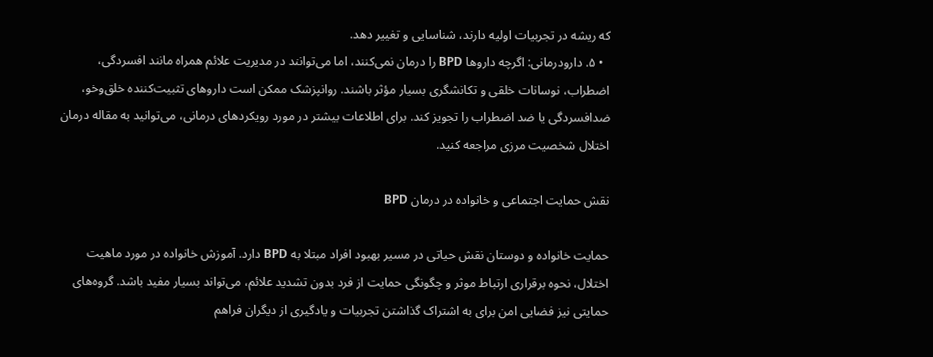که ریشه در تجربیات اولیه دارند، شناسایی و تغییر دهد.
  • ۵. دارودرمانی: اگرچه داروها BPD را درمان نمی‌کنند، اما می‌توانند در مدیریت علائم همراه مانند افسردگی، اضطراب، نوسانات خلقی و تکانشگری بسیار مؤثر باشند. روانپزشک ممکن است داروهای تثبیت‌کننده خلق‌وخو، ضدافسردگی یا ضد اضطراب را تجویز کند. برای اطلاعات بیشتر در مورد رویکردهای درمانی، می‌توانید به مقاله درمان اختلال شخصیت مرزی مراجعه کنید.

نقش حمایت اجتماعی و خانواده در درمان BPD

حمایت خانواده و دوستان نقش حیاتی در مسیر بهبود افراد مبتلا به BPD دارد. آموزش خانواده در مورد ماهیت اختلال، نحوه برقراری ارتباط موثر و چگونگی حمایت از فرد بدون تشدید علائم، می‌تواند بسیار مفید باشد. گروه‌های حمایتی نیز فضایی امن برای به اشتراک گذاشتن تجربیات و یادگیری از دیگران فراهم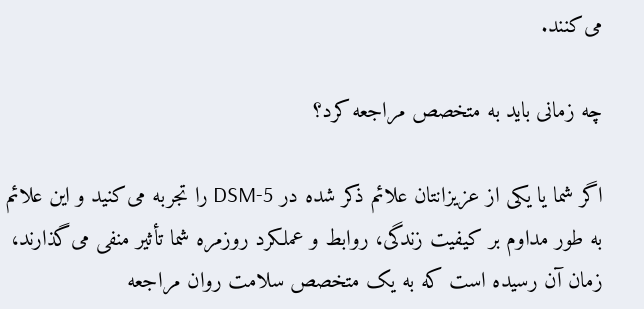می‌کنند.

چه زمانی باید به متخصص مراجعه کرد؟

اگر شما یا یکی از عزیزانتان علائم ذکر شده در DSM-5 را تجربه می‌کنید و این علائم به طور مداوم بر کیفیت زندگی، روابط و عملکرد روزمره شما تأثیر منفی می‌گذارند، زمان آن رسیده است که به یک متخصص سلامت روان مراجعه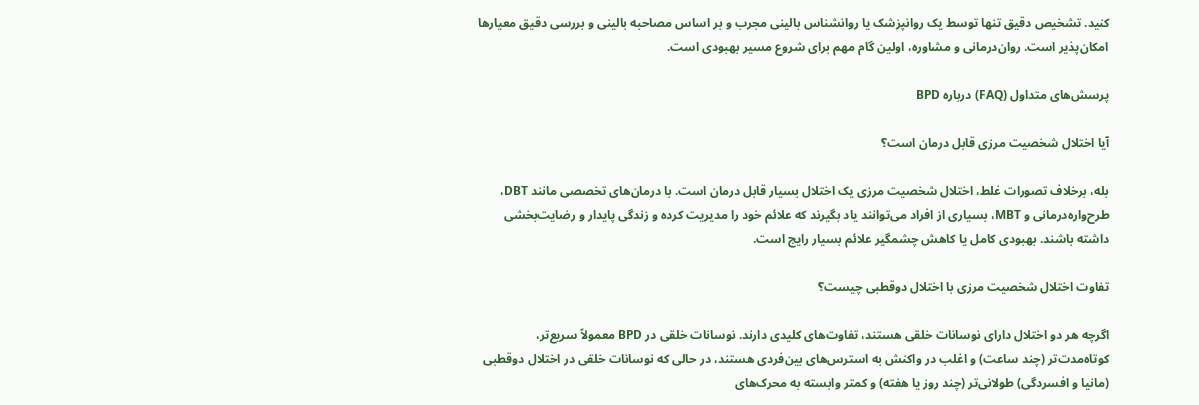کنید. تشخیص دقیق تنها توسط یک روانپزشک یا روانشناس بالینی مجرب و بر اساس مصاحبه بالینی و بررسی دقیق معیارها امکان‌پذیر است. روان‌درمانی و مشاوره، اولین گام مهم برای شروع مسیر بهبودی است.

پرسش‌های متداول (FAQ) درباره BPD

آیا اختلال شخصیت مرزی قابل درمان است؟

بله، برخلاف تصورات غلط، اختلال شخصیت مرزی یک اختلال بسیار قابل درمان است. با درمان‌های تخصصی مانند DBT، طرح‌واره‌درمانی و MBT، بسیاری از افراد می‌توانند یاد بگیرند که علائم خود را مدیریت کرده و زندگی پایدار و رضایت‌بخشی داشته باشند. بهبودی کامل یا کاهش چشمگیر علائم بسیار رایج است.

تفاوت اختلال شخصیت مرزی با اختلال دوقطبی چیست؟

اگرچه هر دو اختلال دارای نوسانات خلقی هستند، تفاوت‌های کلیدی دارند. نوسانات خلقی در BPD معمولاً سریع‌تر، کوتاه‌مدت‌تر (چند ساعت) و اغلب در واکنش به استرس‌های بین‌فردی هستند، در حالی که نوسانات خلقی در اختلال دوقطبی (مانیا و افسردگی) طولانی‌تر (چند روز یا هفته) و کمتر وابسته به محرک‌های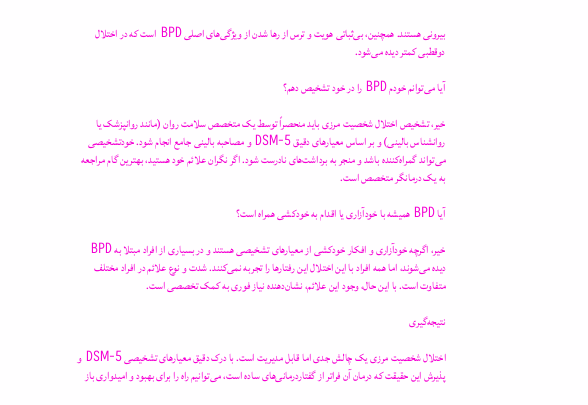بیرونی هستند. همچنین، بی‌ثباتی هویت و ترس از رها شدن از ویژگی‌های اصلی BPD است که در اختلال دوقطبی کمتر دیده می‌شود.

آیا می‌توانم خودم BPD را در خود تشخیص دهم؟

خیر، تشخیص اختلال شخصیت مرزی باید منحصراً توسط یک متخصص سلامت روان (مانند روانپزشک یا روانشناس بالینی) و بر اساس معیارهای دقیق DSM-5 و مصاحبه بالینی جامع انجام شود. خودتشخیصی می‌تواند گمراه‌کننده باشد و منجر به برداشت‌های نادرست شود. اگر نگران علائم خود هستید، بهترین گام مراجعه به یک درمانگر متخصص است.

آیا BPD همیشه با خودآزاری یا اقدام به خودکشی همراه است؟

خیر، اگرچه خودآزاری و افکار خودکشی از معیارهای تشخیصی هستند و در بسیاری از افراد مبتلا به BPD دیده می‌شوند، اما همه افراد با این اختلال این رفتارها را تجربه نمی‌کنند. شدت و نوع علائم در افراد مختلف متفاوت است. با این حال، وجود این علائم، نشان‌دهنده نیاز فوری به کمک تخصصی است.

نتیجه‌گیری

اختلال شخصیت مرزی یک چالش جدی اما قابل مدیریت است. با درک دقیق معیارهای تشخیصی DSM-5 و پذیرش این حقیقت که درمان آن فراتر از گفتاردرمانی‌های ساده است، می‌توانیم راه را برای بهبود و امیدواری باز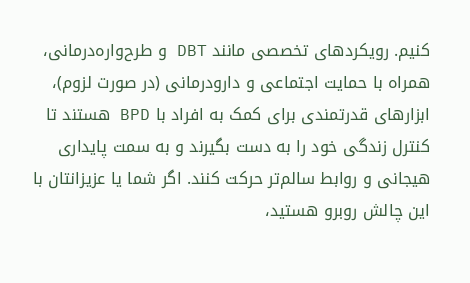کنیم. رویکردهای تخصصی مانند DBT و طرح‌واره‌درمانی، همراه با حمایت اجتماعی و دارودرمانی (در صورت لزوم)، ابزارهای قدرتمندی برای کمک به افراد با BPD هستند تا کنترل زندگی خود را به دست بگیرند و به سمت پایداری هیجانی و روابط سالم‌تر حرکت کنند. اگر شما یا عزیزانتان با این چالش روبرو هستید،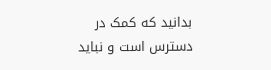بدانید که کمک در دسترس است و نباید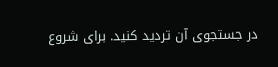در جستجوی آن تردید کنید. برای شروع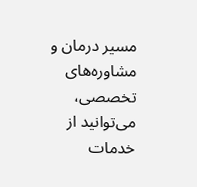مسیر درمان و مشاوره‌های تخصصی، می‌توانید از خدمات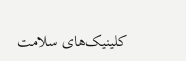کلینیک‌های سلامت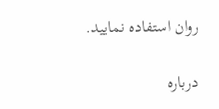روان استفاده نمایید.

درباره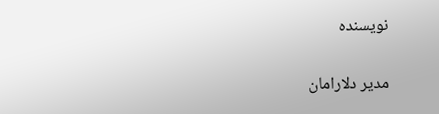نویسنده

مدیر دلارامان